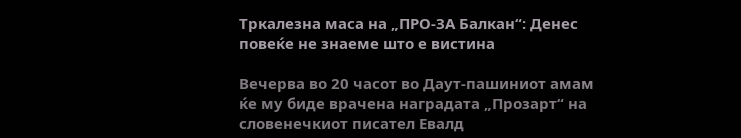Тркалезна маса на „ПРО-ЗА Балкан“: Денес повеќе не знаеме што е вистина

Вечерва во 20 часот во Даут-пашиниот амам ќе му биде врачена наградата „Прозарт“ на словенечкиот писател Евалд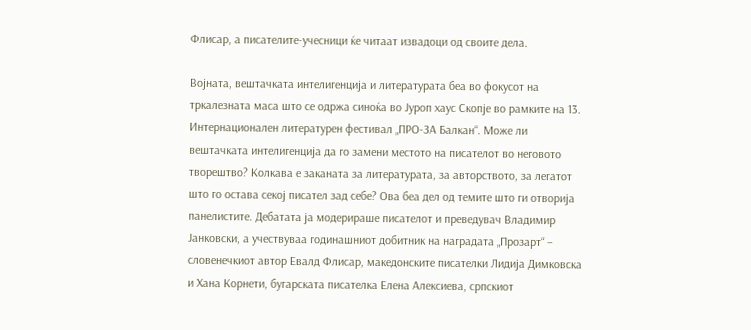Флисар, а писателите-учесници ќе читаат извадоци од своите дела.

Војната, вештачката интелигенција и литературата беа во фокусот на тркалезната маса што се одржа синоќа во Јуроп хаус Скопје во рамките на 13. Интернационален литературен фестивал „ПРО-ЗА Балкан“. Може ли вештачката интелигенција да го замени местото на писателот во неговото творештво? Колкава е заканата за литературата, за авторството, за легатот што го остава секој писател зад себе? Ова беа дел од темите што ги отворија панелистите. Дебатата ја модерираше писателот и преведувач Владимир Јанковски, а учествуваа годинашниот добитник на наградата „Прозарт“ – словенечкиот автор Евалд Флисар, македонските писателки Лидија Димковска и Хана Корнети, бугарската писателка Елена Алексиева, српскиот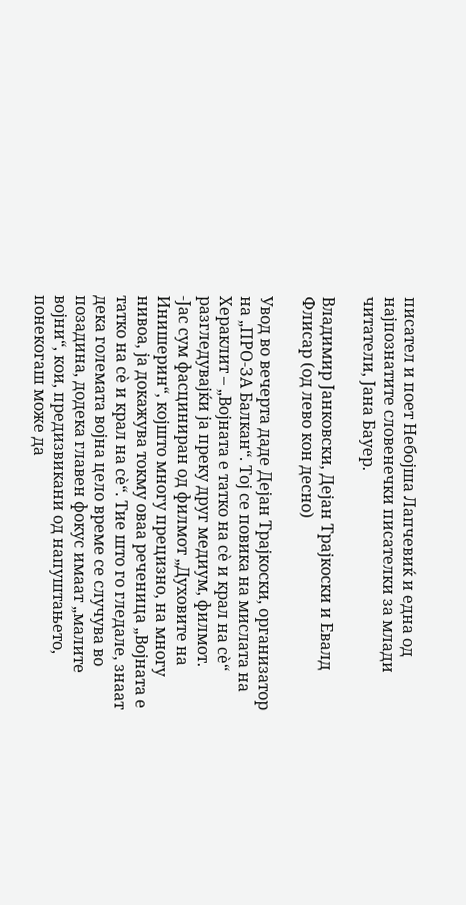писател и поет Небојша Лапчевиќ и една од најпознатите словенечки писателки за млади читатели, Јана Бауер.

Владимир Јанковски, Дејан Трајкоски и Евалд Флисар (од лево кон десно)

Увод во вечерта даде Дејан Трајкоски, организатор на „ПРО-ЗА Балкан“. Тој се повика на мислата на Хераклит – „Војната е татко на сè и крал на сè“ разгледувајќи ја преку друг медиум, филмот.
-Јас сум фасциниран од филмот „Духовите на Инишерин“, којшто многу прецизно, на многу нивоа, ја докажува токму оваа реченица „Војната е татко на сè и крал на сè“. Тие што го гледале, знаат дека големата војна цело време се случува во позадина, додека главен фокус имаат „малите војни“, кои, предизвикани од напуштањето, понекогаш може да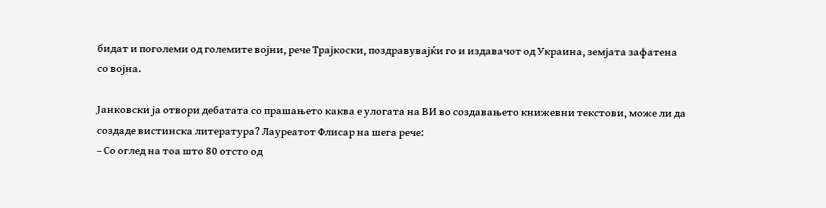бидат и поголеми од големите војни, рече Трајкоски, поздравувајќи го и издавачот од Украина, земјата зафатена со војна.

Јанковски ја отвори дебатата со прашањето каква е улогата на ВИ во создавањето книжевни текстови, може ли да создаде вистинска литература? Лауреатот Флисар на шега рече:
– Со оглед на тоа што 80 отсто од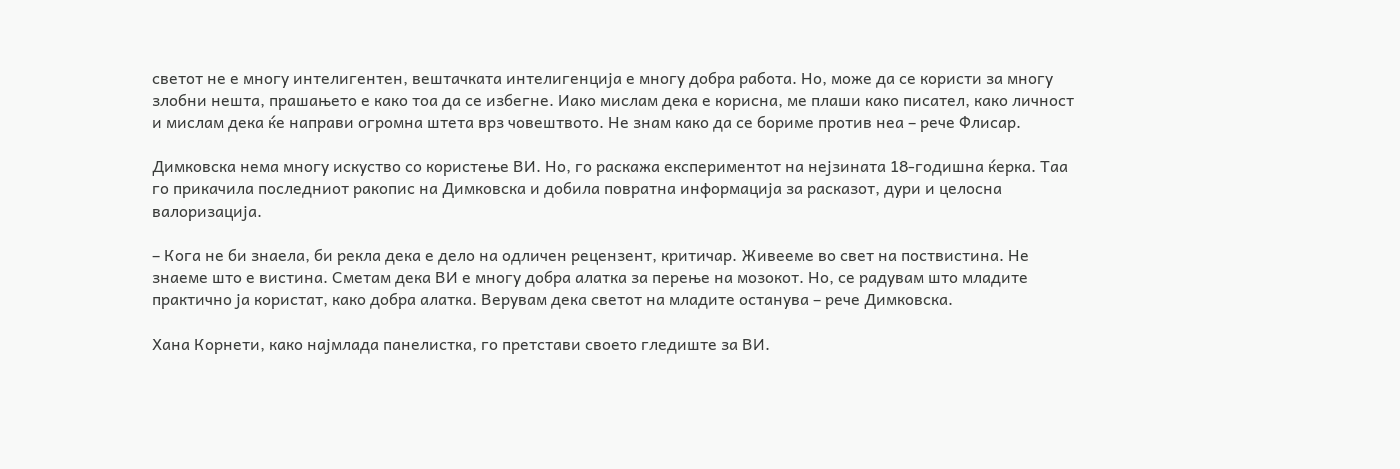светот не е многу интелигентен, вештачката интелигенција е многу добра работа. Но, може да се користи за многу злобни нешта, прашањето е како тоа да се избегне. Иако мислам дека е корисна, ме плаши како писател, како личност и мислам дека ќе направи огромна штета врз човештвото. Не знам како да се бориме против неа – рече Флисар.

Димковска нема многу искуство со користење ВИ. Но, го раскажа експериментот на нејзината 18-годишна ќерка. Таа го прикачила последниот ракопис на Димковска и добила повратна информација за расказот, дури и целосна валоризација.

– Кога не би знаела, би рекла дека е дело на одличен рецензент, критичар. Живееме во свет на поствистина. Не знаеме што е вистина. Сметам дека ВИ е многу добра алатка за перење на мозокот. Но, се радувам што младите практично ја користат, како добра алатка. Верувам дека светот на младите останува – рече Димковска.

Хана Корнети, како најмлада панелистка, го претстави своето гледиште за ВИ.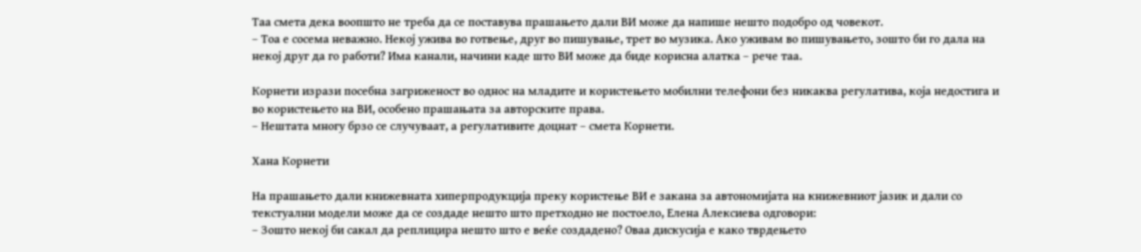Таа смета дека воопшто не треба да се поставува прашањето дали ВИ може да напише нешто подобро од човекот.
– Тоа е сосема неважно. Некој ужива во готвење, друг во пишување, трет во музика. Ако уживам во пишувањето, зошто би го дала на некој друг да го работи? Има канали, начини каде што ВИ може да биде корисна алатка – рече таа.

Корнети изрази посебна загриженост во однос на младите и користењето мобилни телефони без никаква регулатива, која недостига и во користењето на ВИ, особено прашањата за авторските права.
– Нештата многу брзо се случуваат, а регулативите доцнат – смета Корнети.

Хана Корнети

На прашањето дали книжевната хиперпродукција преку користење ВИ е закана за автономијата на книжевниот јазик и дали со текстуални модели може да се создаде нешто што претходно не постоело, Елена Алексиева одговори:
– Зошто некој би сакал да реплицира нешто што е веќе создадено? Оваа дискусија е како тврдењето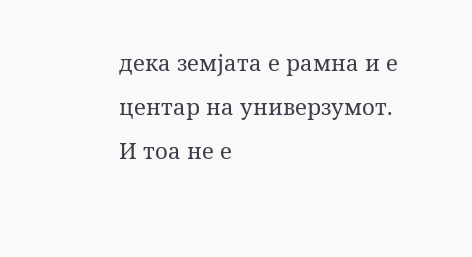дека земјата е рамна и е центар на универзумот. И тоа не е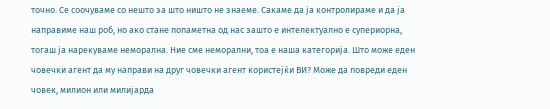точно. Се соочуваме со нешто за што ништо не знаеме. Сакаме да ја контролираме и да ја направиме наш роб, но ако стане попаметна од нас зашто е интелектуално е супериорна, тогаш ја нарекуваме неморална. Ние сме неморални, тоа е наша категорија. Што може еден човечки агент да му направи на друг човечки агент користејќи ВИ? Може да повреди еден човек, милион или милијарда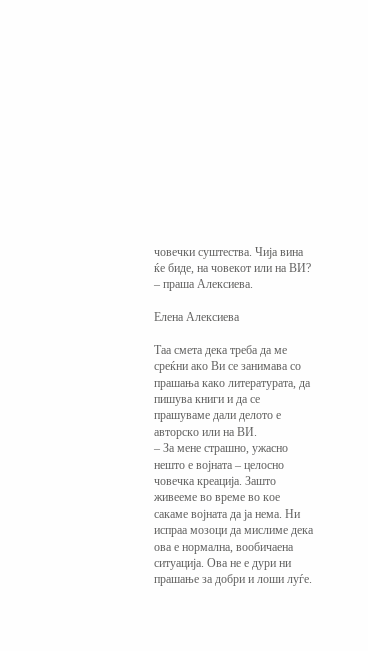човечки суштества. Чија вина ќе биде, на човекот или на ВИ? – праша Алексиева.

Елена Алексиева

Таа смета дека треба да ме среќни ако Ви се занимава со прашања како литературата, да пишува книги и да се прашуваме дали делото е авторско или на ВИ.
– За мене страшно, ужасно нешто е војната – целосно човечка креација. Зашто живееме во време во кое сакаме војната да ја нема. Ни испраа мозоци да мислиме дека ова е нормална, вообичаена ситуација. Ова не е дури ни прашање за добри и лоши луѓе.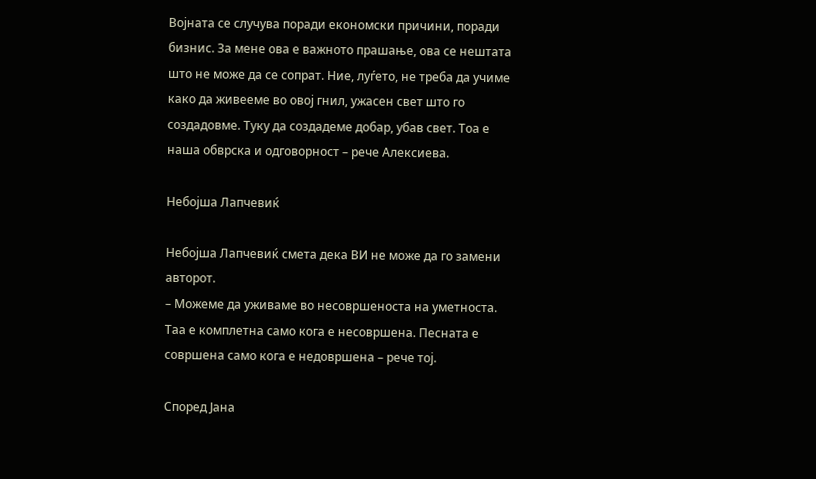Војната се случува поради економски причини, поради бизнис. За мене ова е важното прашање, ова се нештата што не може да се сопрат. Ние, луѓето, не треба да учиме како да живееме во овој гнил, ужасен свет што го создадовме. Туку да создадеме добар, убав свет. Тоа е наша обврска и одговорност – рече Алексиева.

Небојша Лапчевиќ

Небојша Лапчевиќ смета дека ВИ не може да го замени авторот.
– Можеме да уживаме во несовршеноста на уметноста. Таа е комплетна само кога е несовршена. Песната е совршена само кога е недовршена – рече тој.

Според Јана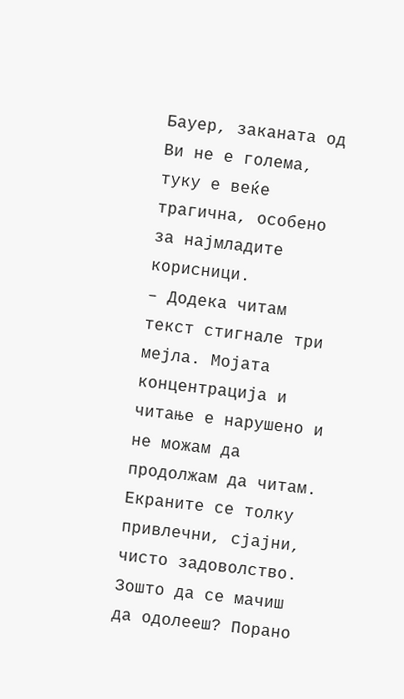Бауер, заканата од Ви не е голема, туку е веќе трагична, особено за најмладите корисници.
– Додека читам текст стигнале три мејла. Мојата концентрација и читање е нарушено и не можам да продолжам да читам. Екраните се толку привлечни, сјајни, чисто задоволство. Зошто да се мачиш да одолееш? Порано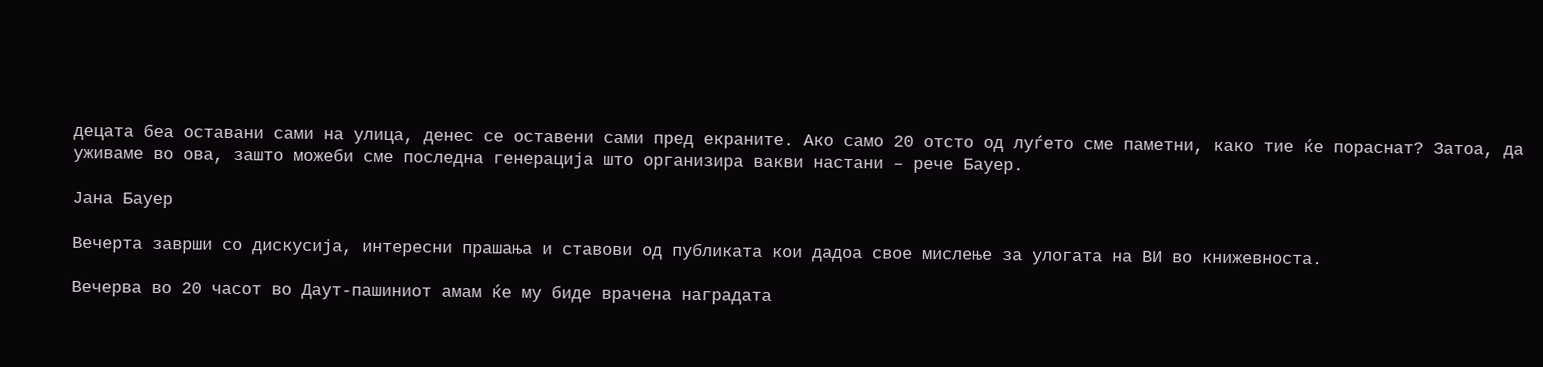децата беа оставани сами на улица, денес се оставени сами пред екраните. Ако само 20 отсто од луѓето сме паметни, како тие ќе пораснат? Затоа, да уживаме во ова, зашто можеби сме последна генерација што организира вакви настани – рече Бауер.

Јана Бауер

Вечерта заврши со дискусија, интересни прашања и ставови од публиката кои дадоа свое мислење за улогата на ВИ во книжевноста.

Вечерва во 20 часот во Даут-пашиниот амам ќе му биде врачена наградата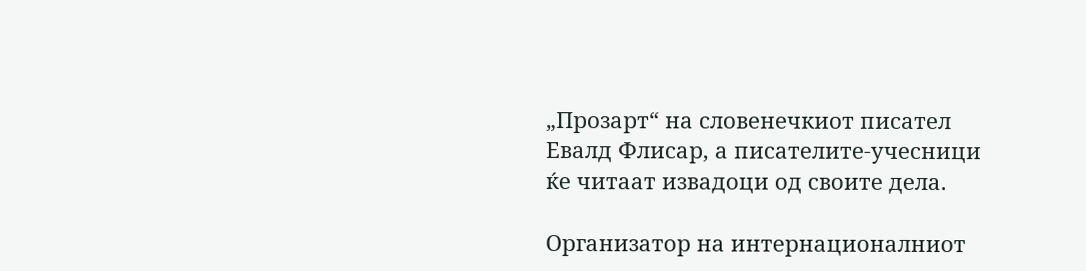„Прозарт“ на словенечкиот писател Евалд Флисар, а писателите-учесници ќе читаат извадоци од своите дела.

Организатор на интернационалниот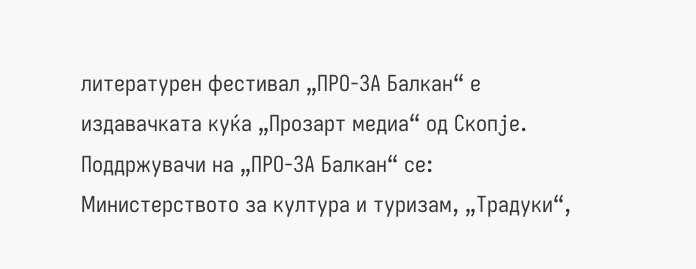литературен фестивал „ПРО-ЗА Балкан“ е издавачката куќа „Прозарт медиа“ од Скопје. Поддржувачи на „ПРО-ЗА Балкан“ се: Министерството за култура и туризам, „Традуки“,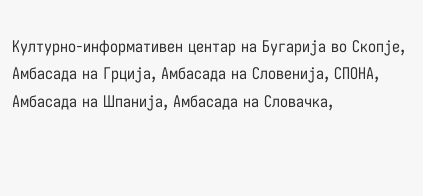Културно-информативен центар на Бугарија во Скопје, Амбасада на Грција, Амбасада на Словенија, СПОНА, Амбасада на Шпанија, Амбасада на Словачка,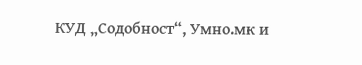КУД „Содобност“, Умно.мк и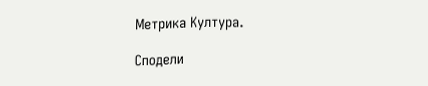Метрика Култура.

Сподели